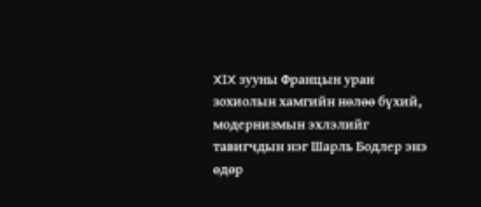XIX зууны Францын уран зохиолын хамгийн нөлөө бүхий, модернизмын эхлэлийг тавигчдын нэг Шарль Бодлер энэ өдөр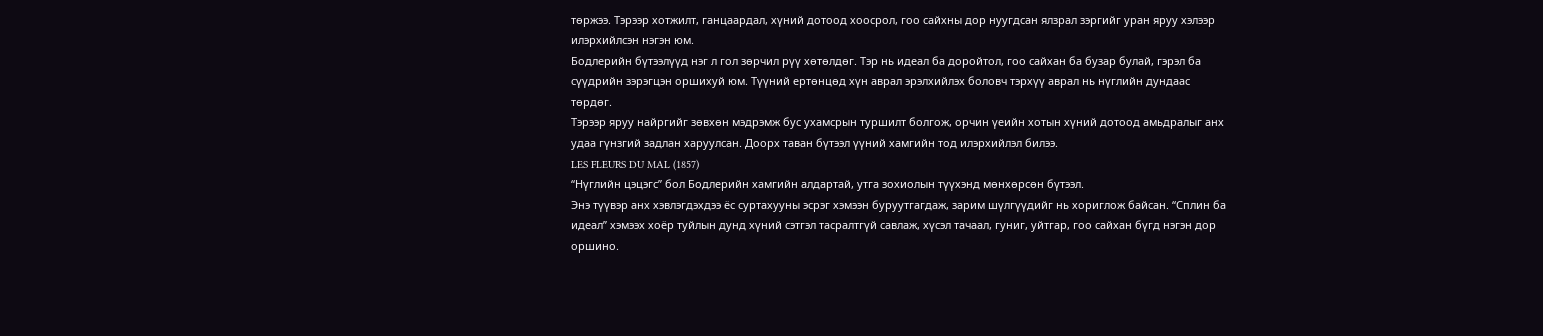төржээ. Тэрээр хотжилт, ганцаардал, хүний дотоод хоосрол, гоо сайхны дор нуугдсан ялзрал зэргийг уран яруу хэлээр илэрхийлсэн нэгэн юм.
Бодлерийн бүтээлүүд нэг л гол зөрчил рүү хөтөлдөг. Тэр нь идеал ба доройтол, гоо сайхан ба бузар булай, гэрэл ба сүүдрийн зэрэгцэн оршихуй юм. Түүний ертөнцөд хүн аврал эрэлхийлэх боловч тэрхүү аврал нь нүглийн дундаас төрдөг.
Тэрээр яруу найргийг зөвхөн мэдрэмж бус ухамсрын туршилт болгож, орчин үеийн хотын хүний дотоод амьдралыг анх удаа гүнзгий задлан харуулсан. Доорх таван бүтээл үүний хамгийн тод илэрхийлэл билээ.
LES FLEURS DU MAL (1857)
“Нүглийн цэцэгс” бол Бодлерийн хамгийн алдартай, утга зохиолын түүхэнд мөнхөрсөн бүтээл.
Энэ түүвэр анх хэвлэгдэхдээ ёс суртахууны эсрэг хэмээн буруутгагдаж, зарим шүлгүүдийг нь хориглож байсан. “Сплин ба идеал” хэмээх хоёр туйлын дунд хүний сэтгэл тасралтгүй савлаж, хүсэл тачаал, гуниг, уйтгар, гоо сайхан бүгд нэгэн дор оршино.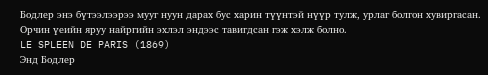Бодлер энэ бүтээлээрээ мууг нуун дарах бус харин түүнтэй нүүр тулж, урлаг болгон хувиргасан. Орчин үеийн яруу найргийн эхлэл эндээс тавигдсан гэж хэлж болно.
LE SPLEEN DE PARIS (1869)
Энд Бодлер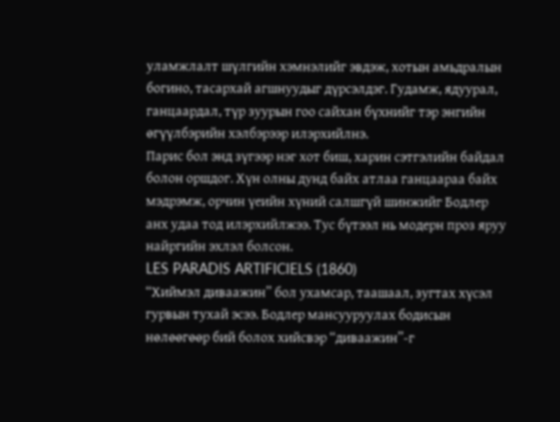уламжлалт шүлгийн хэмнэлийг эвдэж, хотын амьдралын богино, тасархай агшнуудыг дүрсэлдэг. Гудамж, ядуурал, ганцаардал, түр зуурын гоо сайхан бүхнийг тэр энгийн өгүүлбэрийн хэлбэрээр илэрхийлнэ.
Парис бол энд зүгээр нэг хот биш, харин сэтгэлийн байдал болон оршдог. Хүн олны дунд байх атлаа ганцаараа байх мэдрэмж, орчин үеийн хүний салшгүй шинжийг Бодлер анх удаа тод илэрхийлжээ. Тус бүтээл нь модерн проз яруу найргийн эхлэл болсон.
LES PARADIS ARTIFICIELS (1860)
“Хиймэл диваажин” бол ухамсар, таашаал, зугтах хүсэл гурвын тухай эсээ. Бодлер мансууруулах бодисын нөлөөгөөр бий болох хийсвэр “диваажин”-г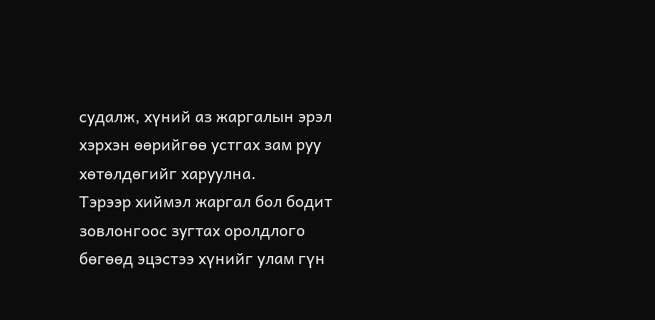судалж, хүний аз жаргалын эрэл хэрхэн өөрийгөө устгах зам руу хөтөлдөгийг харуулна.
Тэрээр хиймэл жаргал бол бодит зовлонгоос зугтах оролдлого бөгөөд эцэстээ хүнийг улам гүн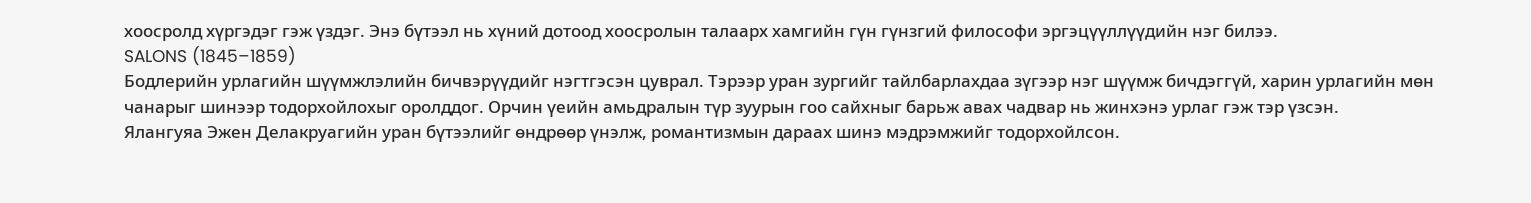хоосролд хүргэдэг гэж үздэг. Энэ бүтээл нь хүний дотоод хоосролын талаарх хамгийн гүн гүнзгий философи эргэцүүллүүдийн нэг билээ.
SALONS (1845–1859)
Бодлерийн урлагийн шүүмжлэлийн бичвэрүүдийг нэгтгэсэн цуврал. Тэрээр уран зургийг тайлбарлахдаа зүгээр нэг шүүмж бичдэггүй, харин урлагийн мөн чанарыг шинээр тодорхойлохыг оролддог. Орчин үеийн амьдралын түр зуурын гоо сайхныг барьж авах чадвар нь жинхэнэ урлаг гэж тэр үзсэн.
Ялангуяа Эжен Делакруагийн уран бүтээлийг өндрөөр үнэлж, романтизмын дараах шинэ мэдрэмжийг тодорхойлсон.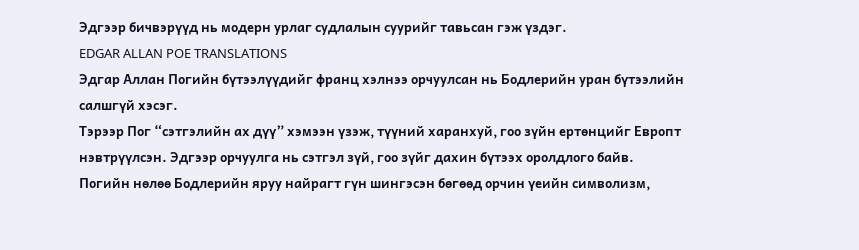Эдгээр бичвэрүүд нь модерн урлаг судлалын суурийг тавьсан гэж үздэг.
EDGAR ALLAN POE TRANSLATIONS
Эдгар Аллан Погийн бүтээлүүдийг франц хэлнээ орчуулсан нь Бодлерийн уран бүтээлийн салшгүй хэсэг.
Тэрээр Пог “сэтгэлийн ах дүү” хэмээн үзэж, түүний харанхуй, гоо зүйн ертөнцийг Европт нэвтрүүлсэн. Эдгээр орчуулга нь сэтгэл зүй, гоо зүйг дахин бүтээх оролдлого байв. Погийн нөлөө Бодлерийн яруу найрагт гүн шингэсэн бөгөөд орчин үеийн символизм,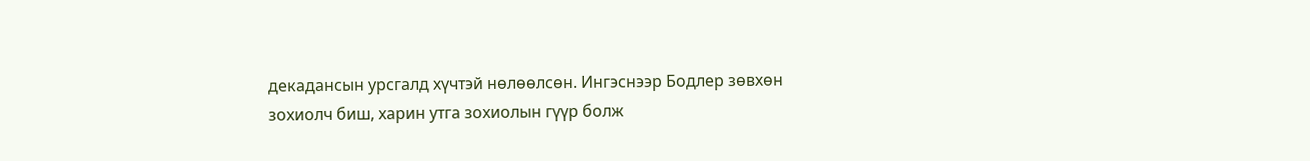декадансын урсгалд хүчтэй нөлөөлсөн. Ингэснээр Бодлер зөвхөн зохиолч биш, харин утга зохиолын гүүр болж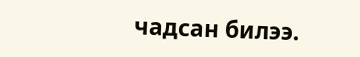чадсан билээ.